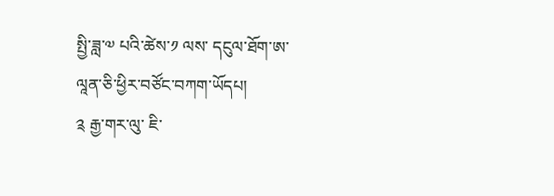སྤྱི་ཟླ་༧ པའི་ཚེས་༡ ལས་ དངུལ་ཐོག་ཨ་ལཱན་ཅི་ཕྱིར་བཙོང་བཀག་ཡོདཔ།
༉ རྒྱ་གར་ལུ་ ཇི་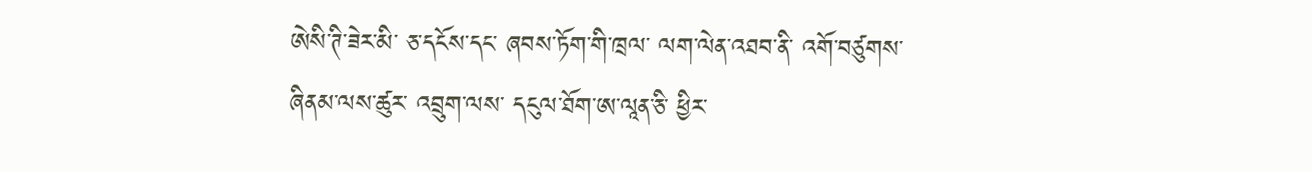ཨེསི་ཊི་ཟེར་མི་ ཅ་དངོས་དང་ ཞབས་ཏོག་གི་ཁྲལ་ ལག་ལེན་འཐབ་ནི་ འགོ་བཙུགས་ཞིནམ་ལས་ཚུར་ འབྲུག་ལས་ དངུལ་ཐོག་ཨ་ལཱན་ཅི་ ཕྱིར་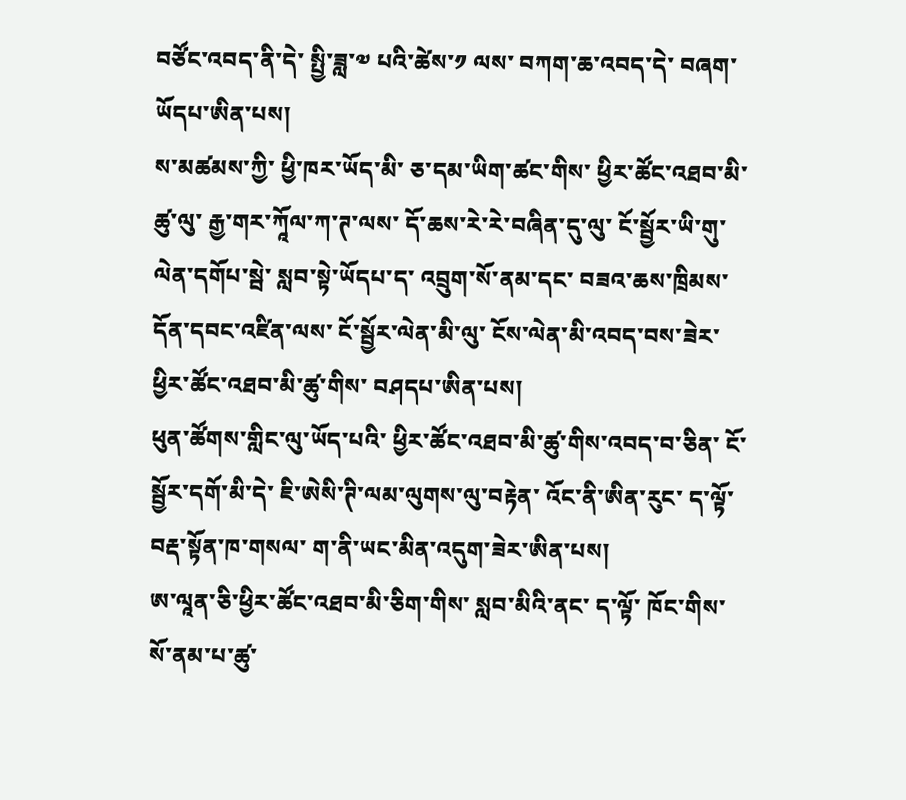བཙོང་འབད་ནི་དེ་ སྤྱི་ཟླ་༧ པའི་ཚེས་༡ ལས་ བཀག་ཆ་འབད་དེ་ བཞག་ཡོདཔ་ཨིན་པས།
ས་མཚམས་ཀྱི་ ཕྱི་ཁར་ཡོད་མི་ ཅ་དམ་ཡིག་ཚང་གིས་ ཕྱིར་ཚོང་འཐབ་མི་ཚུ་ལུ་ རྒྱ་གར་ཀཱོལ་ཀ་ཊ་ལས་ དོ་ཆས་རེ་རེ་བཞིན་དུ་ལུ་ ངོ་སྦྱོར་ཡི་གུ་ལེན་དགོཔ་སྦེ་ སླབ་སྟེ་ཡོདཔ་ད་ འབྲུག་སོ་ནམ་དང་ བཟའ་ཆས་ཁྲིམས་དོན་དབང་འཛིན་ལས་ ངོ་སྦྱོར་ལེན་མི་ལུ་ ངོས་ལེན་མི་འབད་བས་ཟེར་ ཕྱིར་ཚོང་འཐབ་མི་ཚུ་གིས་ བཤདཔ་ཨིན་པས།
ཕུན་ཚོགས་གླིང་ལུ་ཡོད་པའི་ ཕྱིར་ཚོང་འཐབ་མི་ཚུ་གིས་འབད་བ་ཅིན་ ངོ་སྦྱོར་དགོ་མི་དེ་ ཇི་ཨེསི་ཊི་ལམ་ལུགས་ལུ་བརྟེན་ འོང་ནི་ཨིན་རུང་ ད་ལྟོ་ བརྡ་སྟོན་ཁ་གསལ་ ག་ནི་ཡང་མིན་འདུག་ཟེར་ཨིན་པས།
ཨ་ལཱན་ཅི་ཕྱིར་ཚོང་འཐབ་མི་ཅིག་གིས་ སླབ་མིའི་ནང་ ད་ལྟོ་ ཁོང་གིས་ སོ་ནམ་པ་ཚུ་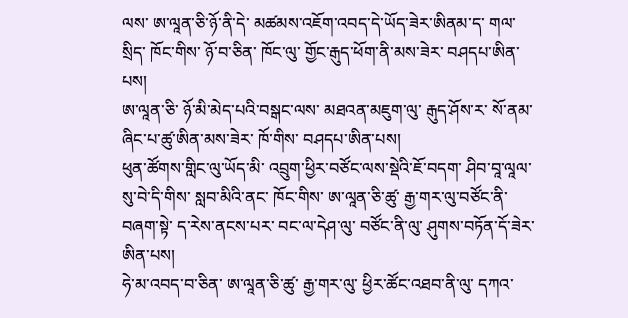ལས་ ཨ་ལཱན་ཅི་ཉོ་ནི་དེ་ མཚམས་འཇོག་འབད་དེ་ཡོད་ཟེར་ཨིནམ་ད་ གལ་སྲིད་ ཁོང་གིས་ ཉོ་བ་ཅིན་ ཁོང་ལུ་ གྱོང་རྒུད་ཕོག་ནི་མས་ཟེར་ བཤདཔ་ཨིན་པས།
ཨ་ལཱན་ཅི་ ཉོ་མི་མེད་པའི་བསྒང་ལས་ མཐའན་མཇུག་ལུ་ རྒུད་ཤོས་ར་ སོ་ནམ་ཞིང་པ་ཚུ་ཨིན་མས་ཟེར་ ཁོ་གིས་ བཤདཔ་ཨིན་པས།
ཕུན་ཚོགས་གླིང་ལུ་ཡོད་མི་ འབྲུག་ཕྱིར་བཙོང་ལས་སྡེའི་ཇོ་བདག་ ཤིབ་བཱ་ལཱལ་ སུ་བེ་དི་གིས་ སླབ་མིའི་ནང་ ཁོང་གིས་ ཨ་ལཱན་ཅི་ཚུ་ རྒྱ་གར་ལུ་བཙོང་ནི་བཞག་སྟེ་ ད་རེས་ནངས་པར་ བང་ལ་དེཤ་ལུ་ བཙོང་ནི་ལུ་ ཤུགས་བཏོན་དོ་ཟེར་ཨིན་པས།
ཧེ་མ་འབད་བ་ཅིན་ ཨ་ལཱན་ཅི་ཚུ་ རྒྱ་གར་ལུ་ ཕྱིར་ཚོང་འཐབ་ནི་ལུ་ དཀའ་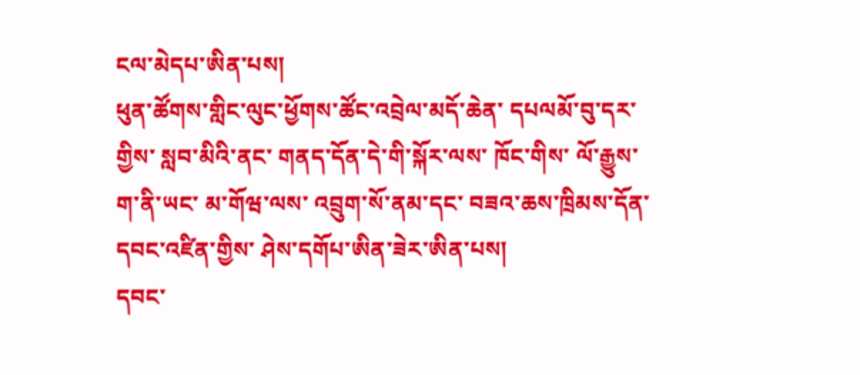ངལ་མེདཔ་ཨིན་པས།
ཕུན་ཚོགས་གླིང་ལུང་ཕྱོགས་ཚོང་འབྲེལ་མདོ་ཆེན་ དཔལམོ་བུ་དར་གྱིས་ སླབ་མིའི་ནང་ གནད་དོན་དེ་གི་སྐོར་ལས་ ཁོང་གིས་ ལོ་རྒྱུས་ག་ནི་ཡང་ མ་གོཝ་ལས་ འབྲུག་སོ་ནམ་དང་ བཟའ་ཆས་ཁྲིམས་དོན་དབང་འཛིན་གྱིས་ ཤེས་དགོཔ་ཨིན་ཟེར་ཨིན་པས།
དབང་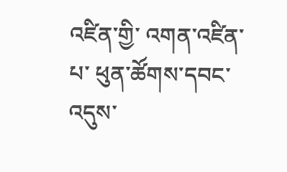འཛིན་གྱི་ འགན་འཛིན་པ་ ཕུན་ཚོགས་དབང་འདུས་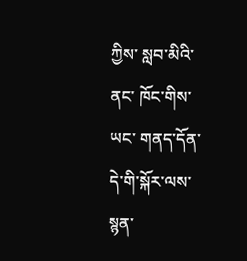ཀྱིས་ སླབ་མིའི་ནང་ ཁོང་གིས་ཡང་ གནད་དོན་དེ་གི་སྐོར་ལས་ སྙན་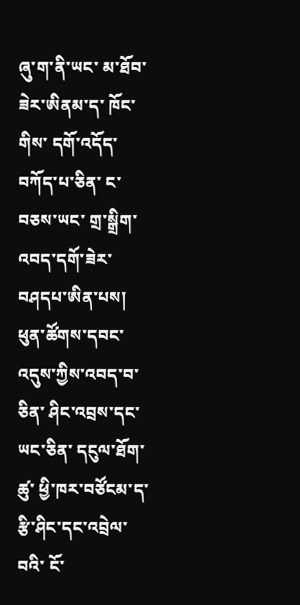ཞུ་ག་ནི་ཡང་ མ་ཐོབ་ཟེར་ཨིནམ་ད་ ཁོང་གིས་ དགོ་འདོད་བཀོད་པ་ཅིན་ ང་བཅས་ཡང་ གྲ་སྒྲིག་འབད་དགོ་ཟེར་ བཤདཔ་ཨིན་པས།
ཕུན་ཚོགས་དབང་འདུས་ཀྱིས་འབད་བ་ཅིན་ ཤིང་འབྲས་དང་ ཡང་ཅིན་ དངུལ་ཐོག་ཚུ་ ཕྱི་ཁར་བཙོངམ་ད་ རྩི་ཤིང་དང་འབྲེལ་བའི་ ངོ་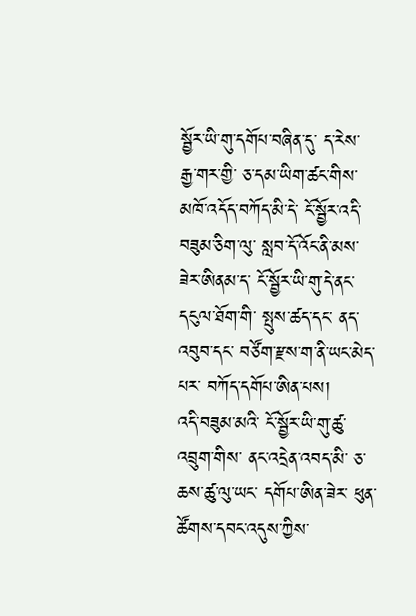སྦྱོར་ཡི་གུ་དགོཔ་བཞིན་དུ་ ད་རེས་ རྒྱ་གར་གྱི་ ཅ་དམ་ཡིག་ཚང་གིས་ མཁོ་འདོད་བཀོད་མི་དེ་ ངོ་སྦྱོར་འདི་བཟུམ་ཅིག་ལུ་ སླབ་དོ་འོང་ནི་མས་ཟེར་ཨིནམ་ད་ ངོ་སྦྱོར་ཡི་གུ་དེ་ནང་ དངུལ་ཐོག་གི་ སྤུས་ཚད་དང་ ནད་འབུབ་དང་ བཙོག་རྫས་ག་ནི་ཡང་མེད་པར་ བཀོད་དགོཔ་ཨིན་པས།
འདི་བཟུམ་མའི་ ངོ་སྦྱོར་ཡི་གུ་ཚུ་ འབྲུག་གིས་ ནང་འདྲེན་འབད་མི་ ཅ་ཆས་ཚུ་ལུ་ཡང་ དགོཔ་ཨིན་ཟེར་ ཕུན་ཚོགས་དབང་འདུས་ཀྱིས་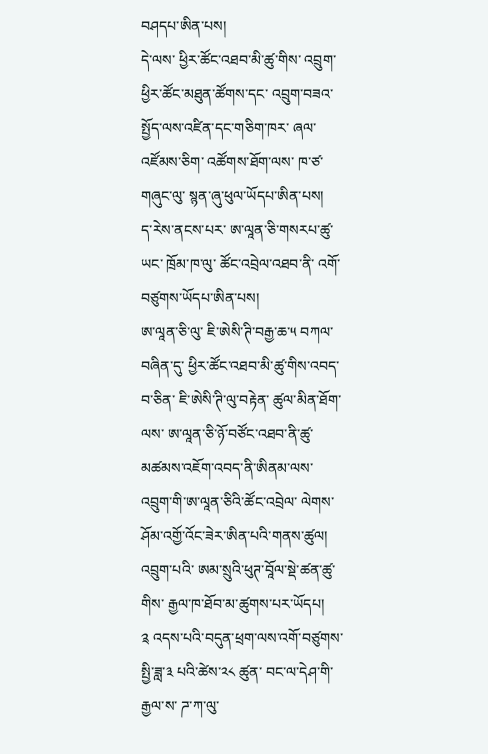བཤདཔ་ཨིན་པས།
དེ་ལས་ ཕྱིར་ཚོང་འཐབ་མི་ཚུ་གིས་ འབྲུག་ཕྱིར་ཚོང་མཐུན་ཚོགས་དང་ འབྲུག་བཟའ་སྤྱོད་ལས་འཛིན་དང་གཅིག་ཁར་ ཞལ་འཛོམས་ཅིག་ འཚོགས་ཐོག་ལས་ ཁ་ཙ་ གཞུང་ལུ་ སྙན་ཞུ་ཕུལ་ཡོདཔ་ཨིན་པས།
ད་རེས་ནངས་པར་ ཨ་ལཱན་ཅི་གསརཔ་ཚུ་ཡང་ ཁྲོམ་ཁ་ལུ་ ཚོང་འབྲེལ་འཐབ་ནི་ འགོ་བཙུགས་ཡོདཔ་ཨིན་པས།
ཨ་ལཱན་ཅི་ལུ་ ཇི་ཨེསི་ཊི་བརྒྱ་ཆ་༥ བཀལ་བཞིན་དུ་ ཕྱིར་ཚོང་འཐབ་མི་ཚུ་གིས་འབད་བ་ཅིན་ ཇི་ཨེསི་ཊི་ལུ་བརྟེན་ ཚུལ་མིན་ཐོག་ལས་ ཨ་ལཱན་ཅི་ཉོ་བཙོང་འཐབ་ནི་ཚུ་ མཚམས་འཇོག་འབད་ནི་ཨིནམ་ལས་ འབྲུག་གི་ཨ་ལཱན་ཅིའི་ཚོང་འབྲེལ་ ལེགས་ཤོམ་འགྱོ་འོང་ཟེར་ཨིན་པའི་གནས་ཚུལ།
འབྲུག་པའི་ ཨམ་སྲུའི་ཕུཊ་བཱོལ་སྡེ་ཚན་ཚུ་གིས་ རྒྱལ་ཁ་ཐོབ་མ་ཚུགས་པར་ཡོདཔ།
༉ འདས་པའི་བདུན་ཕྲག་ལས་འགོ་བཙུགས་ སྤྱི་ཟླ་༣ པའི་ཚེས་༢༨ ཚུན་ བང་ལ་དེཤ་གི་རྒྱལ་ས་ ཌ་ཀ་ལུ་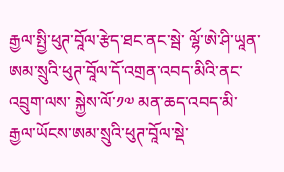རྒྱལ་སྤྱི་ཕུཊ་བཱོལ་རྩེད་ཐང་ནང་སྦེ་ ལྷོ་ཨེ་ཤི་ཡཱན་ ཨམ་སྲུའི་ཕུཊ་བཱོལ་དོ་འགྲན་འབད་མིའི་ནང་ འབྲུག་ལས་ སྐྱེས་ལོ་༡༧ མན་ཆད་འབད་མི་ རྒྱལ་ཡོངས་ཨམ་སྲུའི་ཕུཊ་བཱོལ་སྡེ་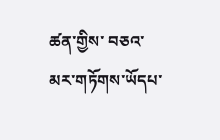ཚན་གྱིས་ བཅའ་མར་གཏོགས་ཡོདཔ་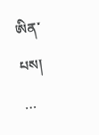ཨིན་པས། …